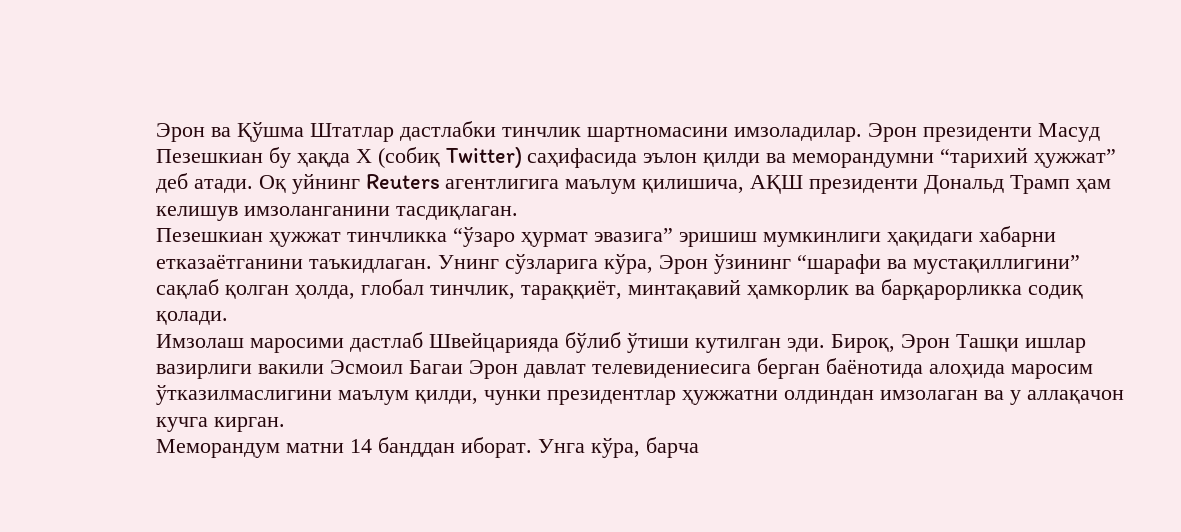Эрон ва Қўшма Штатлар дастлабки тинчлик шартномасини имзоладилар. Эрон президенти Масуд Пезешкиан бу ҳақда Х (собиқ Twitter) саҳифасида эълон қилди ва меморандумни “тарихий ҳужжат” деб атади. Оқ уйнинг Reuters агентлигига маълум қилишича, АҚШ президенти Дональд Трамп ҳам келишув имзоланганини тасдиқлаган.
Пезешкиан ҳужжат тинчликка “ўзаро ҳурмат эвазига” эришиш мумкинлиги ҳақидаги хабарни етказаётганини таъкидлаган. Унинг сўзларига кўра, Эрон ўзининг “шарафи ва мустақиллигини” сақлаб қолган ҳолда, глобал тинчлик, тараққиёт, минтақавий ҳамкорлик ва барқарорликка содиқ қолади.
Имзолаш маросими дастлаб Швейцарияда бўлиб ўтиши кутилган эди. Бироқ, Эрон Ташқи ишлар вазирлиги вакили Эсмоил Багаи Эрон давлат телевидениесига берган баёнотида алоҳида маросим ўтказилмаслигини маълум қилди, чунки президентлар ҳужжатни олдиндан имзолаган ва у аллақачон кучга кирган.
Меморандум матни 14 банддан иборат. Унга кўра, барча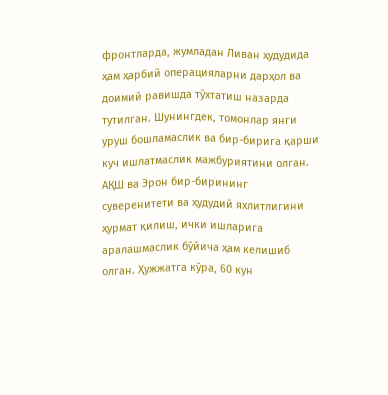фронтларда, жумладан Ливан ҳудудида ҳам ҳарбий операцияларни дарҳол ва доимий равишда тўхтатиш назарда тутилган. Шунингдек, томонлар янги уруш бошламаслик ва бир-бирига қарши куч ишлатмаслик мажбуриятини олган.
АҚШ ва Эрон бир-бирининг суверенитети ва ҳудудий яхлитлигини ҳурмат қилиш, ички ишларига аралашмаслик бўйича ҳам келишиб олган. Ҳужжатга кўра, 60 кун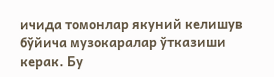ичида томонлар якуний келишув бўйича музокаралар ўтказиши керак. Бу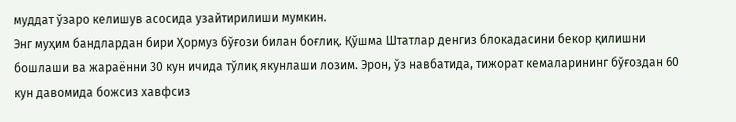муддат ўзаро келишув асосида узайтирилиши мумкин.
Энг муҳим бандлардан бири Ҳормуз бўғози билан боғлиқ. Қўшма Штатлар денгиз блокадасини бекор қилишни бошлаши ва жараённи 30 кун ичида тўлиқ якунлаши лозим. Эрон, ўз навбатида, тижорат кемаларининг бўғоздан 60 кун давомида божсиз хавфсиз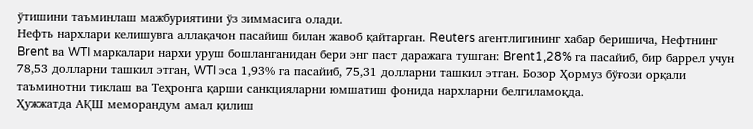ўтишини таъминлаш мажбуриятини ўз зиммасига олади.
Нефть нархлари келишувга аллақачон пасайиш билан жавоб қайтарган. Reuters агентлигининг хабар беришича, Нефтнинг Brent ва WTI маркалари нархи уруш бошланганидан бери энг паст даражага тушган: Brent1,28% га пасайиб, бир баррел учун 78,53 долларни ташкил этган, WTI эса 1,93% га пасайиб, 75,31 долларни ташкил этган. Бозор Ҳормуз бўғози орқали таъминотни тиклаш ва Теҳронга қарши санкцияларни юмшатиш фонида нархларни белгиламоқда.
Ҳужжатда АҚШ меморандум амал қилиш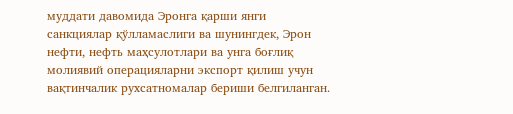муддати давомида Эронга қарши янги санкциялар қўлламаслиги ва шунингдек, Эрон нефти, нефть маҳсулотлари ва унга боғлиқ молиявий операцияларни экспорт қилиш учун вақтинчалик рухсатномалар бериши белгиланган.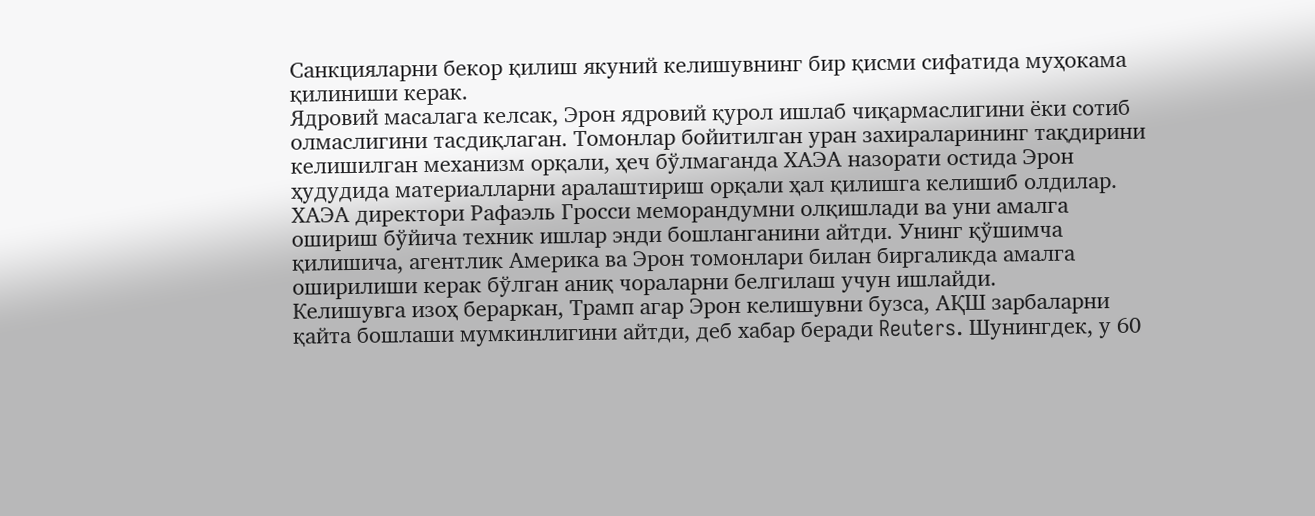Санкцияларни бекор қилиш якуний келишувнинг бир қисми сифатида муҳокама қилиниши керак.
Ядровий масалага келсак, Эрон ядровий қурол ишлаб чиқармаслигини ёки сотиб олмаслигини тасдиқлаган. Томонлар бойитилган уран захираларининг тақдирини келишилган механизм орқали, ҳеч бўлмаганда ХАЭА назорати остида Эрон ҳудудида материалларни аралаштириш орқали ҳал қилишга келишиб олдилар.
ХАЭА директори Рафаэль Гросси меморандумни олқишлади ва уни амалга ошириш бўйича техник ишлар энди бошланганини айтди. Унинг қўшимча қилишича, агентлик Америка ва Эрон томонлари билан биргаликда амалга оширилиши керак бўлган аниқ чораларни белгилаш учун ишлайди.
Келишувга изоҳ бераркан, Трамп агар Эрон келишувни бузса, АҚШ зарбаларни қайта бошлаши мумкинлигини айтди, деб хабар беради Reuters. Шунингдек, у 60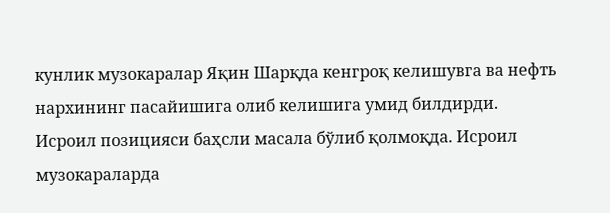кунлик музокаралар Яқин Шарқда кенгроқ келишувга ва нефть нархининг пасайишига олиб келишига умид билдирди.
Исроил позицияси баҳсли масала бўлиб қолмоқда. Исроил музокараларда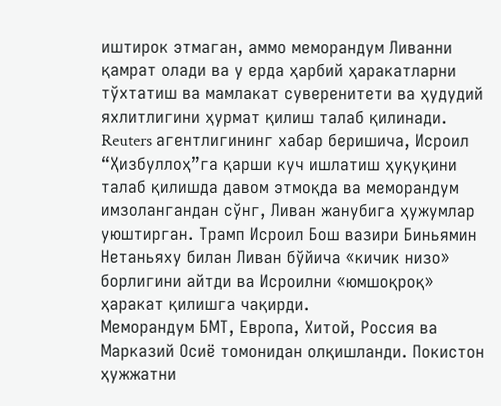иштирок этмаган, аммо меморандум Ливанни қамрат олади ва у ерда ҳарбий ҳаракатларни тўхтатиш ва мамлакат суверенитети ва ҳудудий яхлитлигини ҳурмат қилиш талаб қилинади.
Reuters агентлигининг хабар беришича, Исроил “Ҳизбуллоҳ”га қарши куч ишлатиш ҳуқуқини талаб қилишда давом этмоқда ва меморандум имзолангандан сўнг, Ливан жанубига ҳужумлар уюштирган. Трамп Исроил Бош вазири Биньямин Нетаньяху билан Ливан бўйича «кичик низо» борлигини айтди ва Исроилни «юмшоқроқ» ҳаракат қилишга чақирди.
Меморандум БМТ, Европа, Хитой, Россия ва Марказий Осиё томонидан олқишланди. Покистон ҳужжатни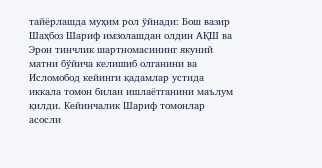тайёрлашда муҳим рол ўйнади: Бош вазир Шаҳбоз Шариф имзолашдан олдин АҚШ ва Эрон тинчлик шартномасининг якуний матни бўйича келишиб олганини ва Исломобод кейинги қадамлар устида иккала томон билан ишлаётганини маълум қилди. Кейинчалик Шариф томонлар асосли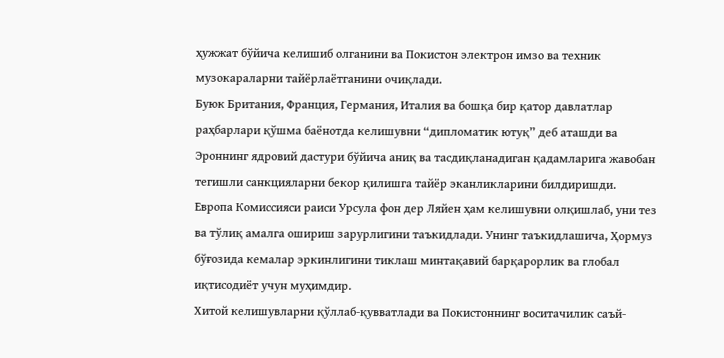ҳужжат бўйича келишиб олганини ва Покистон электрон имзо ва техник музокараларни тайёрлаётганини очиқлади.
Буюк Британия, Франция, Германия, Италия ва бошқа бир қатор давлатлар раҳбарлари қўшма баёнотда келишувни “дипломатик ютуқ” деб аташди ва Эроннинг ядровий дастури бўйича аниқ ва тасдиқланадиган қадамларига жавобан тегишли санкцияларни бекор қилишга тайёр эканликларини билдиришди.
Европа Комиссияси раиси Урсула фон дер Ляйен ҳам келишувни олқишлаб, уни тез ва тўлиқ амалга ошириш зарурлигини таъкидлади. Унинг таъкидлашича, Ҳормуз бўғозида кемалар эркинлигини тиклаш минтақавий барқарорлик ва глобал иқтисодиёт учун муҳимдир.
Хитой келишувларни қўллаб-қувватлади ва Покистоннинг воситачилик саъй-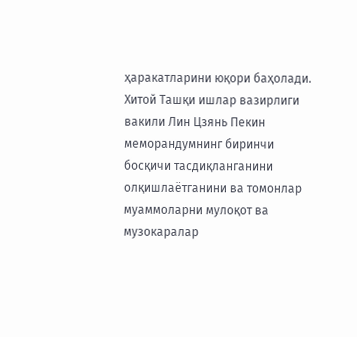ҳаракатларини юқори баҳолади. Хитой Ташқи ишлар вазирлиги вакили Лин Цзянь Пекин меморандумнинг биринчи босқичи тасдиқланганини олқишлаётганини ва томонлар муаммоларни мулоқот ва музокаралар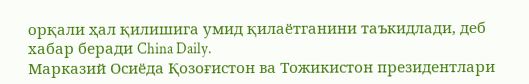орқали ҳал қилишига умид қилаётганини таъкидлади, деб хабар беради China Daily.
Марказий Осиёда Қозоғистон ва Тожикистон президентлари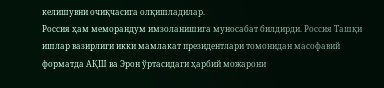келишувни очиқчасига олқишладилар.
Россия ҳам меморандум имзоланишига муносабат билдирди. Россия Ташқи ишлар вазирлиги икки мамлакат президентлари томонидан масофавий форматда АҚШ ва Эрон ўртасидаги ҳарбий можарони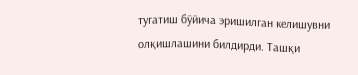тугатиш бўйича эришилган келишувни олқишлашини билдирди. Ташқи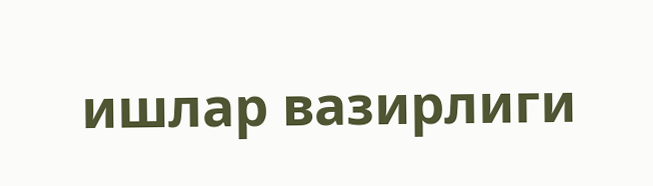ишлар вазирлиги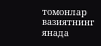томонлар вазиятнинг янада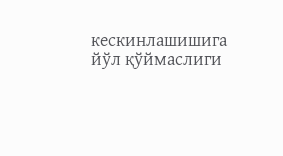кескинлашишига йўл қўймаслиги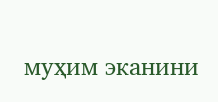муҳим эканини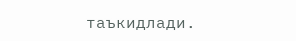таъкидлади.